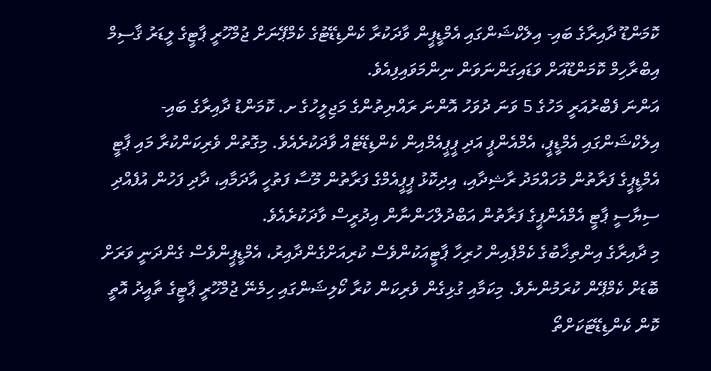ކޮމަންޑޫ ދާއިރާގެ ބައި- އިލެކްޝަންގައި އެމްޑީޕީން ވާދަކުރާ ކެންޑިޑޭޓުގެ ކެމްޕޭނަށް ޖުމްހޫރީ ޕާޓީގެ ލީޑަރު ޤާސިމް އިބްރާހިމް ކޮމަންޑޫއަށް ވަޑައިގަންނަވަން ނިންމަވައިފިއެވެ.
އަންނަ ފެބްރުއަރީ މަހުގެ 5 ވަނަ ދުވަހު އޮންނަ ރައްޔިތުންގެ މަޖިލީހުގެ ށ. ކޮމަންޑު ދާއިރާގެ ބައި- އިލެކްޝަންގައި އެމްޑީޕީ، އެމްއެންޕީ އަދި ޕީޕީއެމްއިން ކެންޑިޑޭޓެއް ވާދަކުރެއެވެ. މިގޮތުން ވެރިކަންކުރާ މައި ޕާޓީ އެމްޑީޕީގެ ފަރާތުން މުހައްމަދު ރާޝިދާއި، އިދިކޮޅު ޕީޕީއެމްގެ ފަރާތުން މޫސާ ފަތުހީ އާދަމާއި، ދާދި ފަހުން އުފެއްދި ސިޔާސީ ޕާޓީ އެމްއެންޕީގެ ފަރާތުން އަބްދުލްހަންނާން އިދުރީސް ވާދަކުރެއެވެ.
މި ދާއިރާގެ އިންތިޚާބުގެ ކެމްޕެއިން ހުރިހާ ޕާޓީއަކުންވެސް ކުރިއަށްގެންދާއިރު، އެމްޑީޕީންވެސް ގެންދަނީ ވަރަށް ބޮޑަށް ކެމްޕޭން ކުރަމުންނެވެ. މިކަމާއި ގުޅިގެން ވެރިކަން ކުރާ ކޯލިޝަންގައި ހިމެނޭ ޖުމްހޫރީ ޕާޓީގެ ތާއީދު އޮތީ ކޮން ކެންޑިޑޭޓަކަށްތޯ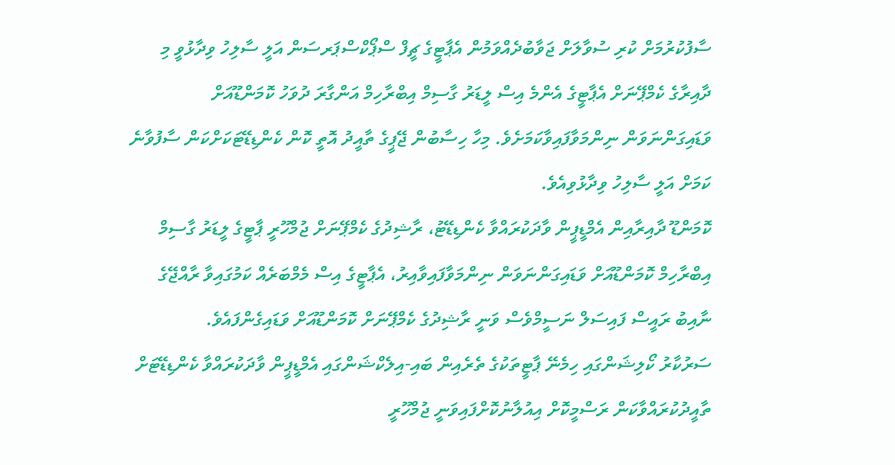ސާފުކުރުމަށް ކުރި ސުވާލަށް ޖަވާބުދެއްވަމުން އެޕާޓީގެ ޗީފް ސްޕޯކްސްޕަރސަން އަލީ ސާލިހު ވިދާޅުވީ މި ދާއިރާގެ ކެމްޕޭނަށް އެޕާޓީގެ އެންމެ އިސް ލީޑަރު ގާސިމް އިބްރާހިމް އަންގާރަ ދުވަހު ކޮމަންޑޫއަށް ވަޑައިގަންނަވަން ނިންމަވާފައިވާކަމަށެވެ. މިހާ ހިސާބުން ޖޭޕީގެ ތާއީދު އޮތީ ކޮން ކެންޑިޑޭޓަކަށްކަން ސާފުވާނެ ކަމަށް އަލީ ސާލިހު ވިދާޅުވިއެވެ.
ކޮމަންޑޫ ދާއިރާއިން އެމްޑީޕީން ވާދަކުރައްވާ ކެންޑިޑޭޓު، ރާޝިދުގެ ކެމްޕޭނަށް ޖުމްހޫރީ ޕާޓީގެ ލީޑަރު ގާސިމް އިބްރާހިމް ކޮމަންޑޫއަށް ވަޑައިގަންނަވަން ނިންމަވާފައިވާއިރު، އެޕާޓީގެ އިސް މެމްބަރެއް ކަމުގައިވާ ރާއްޖޭގެ ނާއިބު ރައީސް ފައިސަލް ނަސީމްވެސް ވަނީ ރާޝިދުގެ ކެމްޕޭނަށް ކޮމަންޑޫއަށް ވަޑައިގެންފައެވެ.
ސަރުކާރު ކޯލިޝަންގައި ހިމެނޭ ޕާޓީތަކުގެ ތެރެއިން ބައި-އިލެކްޝަންގައި އެމްޑީޕީން ވާދަކުރައްވާ ކެންޑިޑޭޓަށް ތާއީދުކުރައްވާކަން ރަސްމީކޮށް އިއުލާނުކޮށްފައިވަނީ ޖުމްހޫރީ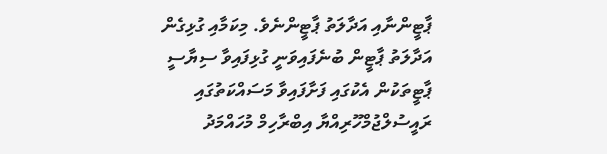ޕާޓީންނާއި އަދާލަތު ޕާޓީންނެވެ. މިކަމާއި ގުޅިގެން އަދާލަތު ޕާޓީން ބުނެފައިވަނީ ގުޅިފައިވާ ސިޔާސީ ޕާޓީތަކުން އެކުގައި ފަށާފައިވާ މަސައްކަތުގައި ރައީސުލްޖުމްހޫރިއްޔާ އިބްރާހިމް މުހައްމަދު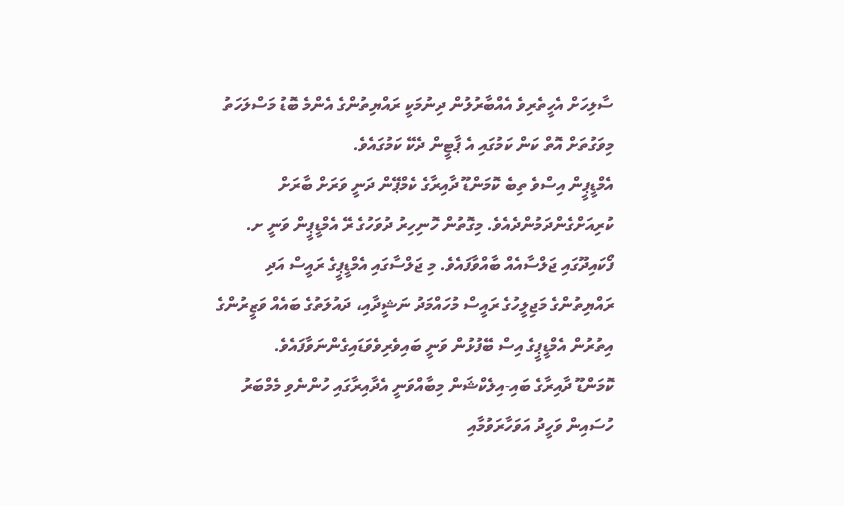ސާލިހަށް އެހީތެރިވެ އެއްބާރުލުން ދިނުމަކީ ރައްޔިތުންގެ އެންމެ ބޮޑު މަސްލަހަތު މިވަގުތަށް އޮތް ކަން ކަމުގައި އެ ޕާޓީން ދެކޭ ކަމުގައެވެ.
އެމްޑީޕީން އިސްވެ ތިބެ ކޮމަންޑޫ ދާއިރާގެ ކެމްޕޭން ދަނީ ވަރަށް ބާރަށް ކުރިއަށްގެންދަމުންދެއެވެ. މިގޮތުން ހޮނިހިރު ދުވަހުގެ ރޭ އެމްޑީޕީން ވަނީ ށ. ފޯކައިދޫގައި ޖަލްސާއެއް ބާއްވާފައެވެ. މި ޖަލްސާގައި އެމްޑީޕީގެ ރައީސް އަދި ރައްޔިތުންގެ މަޖިލީހުގެ ރައީސް މުހައްމަދު ނަޝީދާއި، ދައުލަތުގެ ބައެއް ވަޒީރުންގެ އިތުރުން އެމްޑީޕީގެ އިސް ބޭފުޅުން ވަނީ ބައިވެރިވެވަޑައިގެންނަވާފައެވެ.
ކޮމަންޑޫ ދާއިރާގެ ބައި-އިލެކްޝަން މިބާއްވަނީ އެދާއިރާގައި ހުންނެވި މެމްބަރު ހުސައިން ވަހީދު އަވަހާރަވުމާއި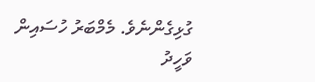ގުޅިގެންނެވެ. މެމްބަރު ހުސައިން ވަހީދު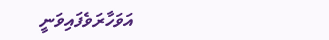އަވަހާރަވެފައިވަނީ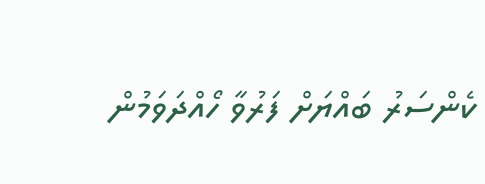ކެންސަރު ބައްޔަށް ފަރުވާ ހޯއްދަވަމުން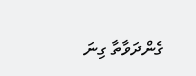ގެންދަވާތާ ގިނަ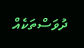ދުވަސްތަކެއް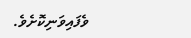ވެފައިވަނިކޮށެވެ.